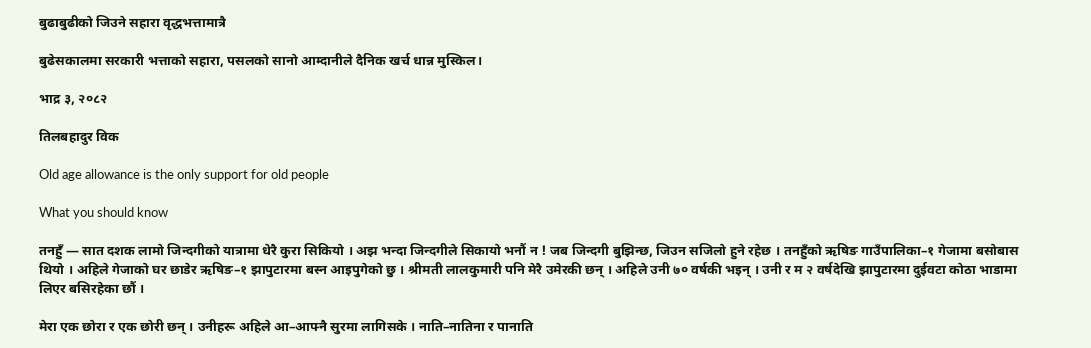बुढाबुढीको जिउने सहारा वृद्धभत्तामात्रै

बुढेसकालमा सरकारी भत्ताको सहारा, पसलको सानो आम्दानीले दैनिक खर्च धान्न मुस्किल।

भाद्र ३, २०८२

तिलबहादुर विक

Old age allowance is the only support for old people

What you should know

तनहुँ — सात दशक लामो जिन्दगीको यात्रामा धेरै कुरा सिकियो । अझ भन्दा जिन्दगीले सिकायो भनौं न ! जब जिन्दगी बुझिन्छ, जिउन सजिलो हुने रहेछ । तनहुँको ऋषिङ गाउँपालिका–१ गेजामा बसोबास थियो । अहिले गेजाको घर छाडेर ऋषिङ–१ झापुटारमा बस्न आइपुगेको छु । श्रीमती लालकुमारी पनि मेरै उमेरकी छन् । अहिले उनी ७० वर्षकी भइन् । उनी र म २ वर्षदेखि झापुटारमा दुईवटा कोठा भाडामा लिएर बसिरहेका छौं ।

मेरा एक छोरा र एक छोरी छन् । उनीहरू अहिले आ–आफ्नै सुरमा लागिसके । नाति–नातिना र पानाति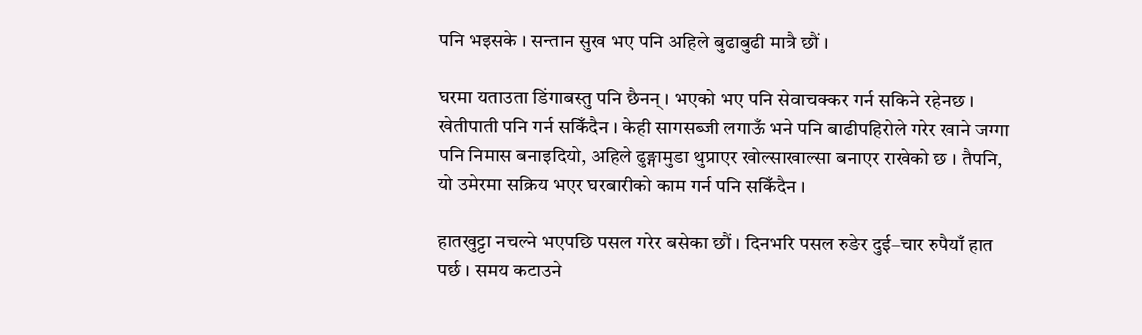पनि भइसके । सन्तान सुख भए पनि अहिले बुढाबुढी मात्रै छौं ।

घरमा यताउता डिंगाबस्तु पनि छैनन् । भएको भए पनि सेवाचक्कर गर्न सकिने रहेनछ । खेतीपाती पनि गर्न सकिँदैन । केही सागसब्जी लगाऊँ भने पनि बाढीपहिरोले गरेर खाने जग्गा पनि निमास बनाइदियो, अहिले ढुङ्गामुडा थुप्राएर खोल्साखाल्सा बनाएर राखेको छ । तैपनि, यो उमेरमा सक्रिय भएर घरबारीको काम गर्न पनि सकिँदैन ।

हातखुट्टा नचल्ने भएपछि पसल गरेर बसेका छौं । दिनभरि पसल रुङेर दुई–चार रुपैयाँ हात पर्छ । समय कटाउने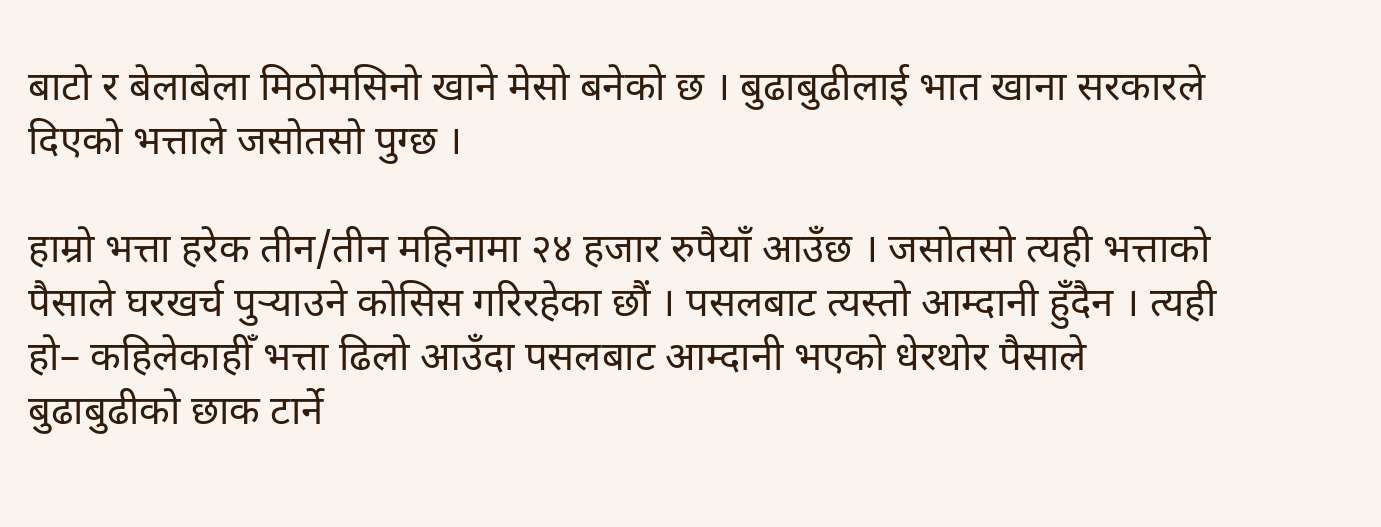बाटो र बेलाबेला मिठोमसिनो खाने मेसो बनेको छ । बुढाबुढीलाई भात खाना सरकारले दिएको भत्ताले जसोतसो पुग्छ ।

हाम्रो भत्ता हरेक तीन/तीन महिनामा २४ हजार रुपैयाँ आउँछ । जसोतसो त्यही भत्ताको पैसाले घरखर्च पुर्‍याउने कोसिस गरिरहेका छौं । पसलबाट त्यस्तो आम्दानी हुँदैन । त्यही हो– कहिलेकाहीँ भत्ता ढिलो आउँदा पसलबाट आम्दानी भएको धेरथोर पैसाले बुढाबुढीको छाक टार्ने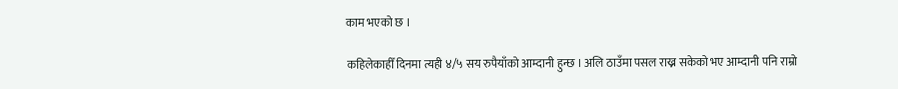काम भएको छ ।

कहिलेकाहीँ दिनमा त्यही ४/५ सय रुपैयाँको आम्दानी हुन्छ । अलि ठाउँमा पसल राख्न सकेको भए आम्दानी पनि राम्रो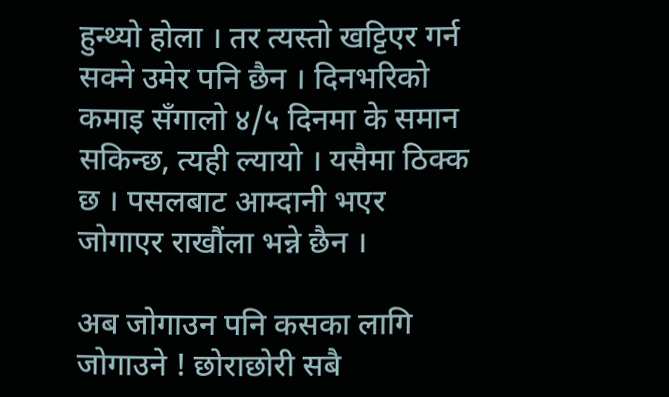हुन्थ्यो होला । तर त्यस्तो खट्टिएर गर्न सक्ने उमेर पनि छैन । दिनभरिको कमाइ सँगालो ४/५ दिनमा के समान सकिन्छ, त्यही ल्यायो । यसैमा ठिक्क छ । पसलबाट आम्दानी भएर जोगाएर राखौंला भन्ने छैन ।

अब जोगाउन पनि कसका लागि जोगाउने ! छोराछोरी सबै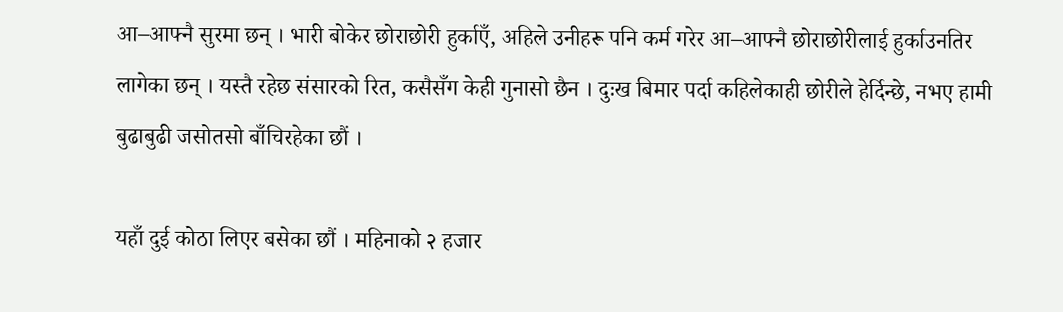आ–आफ्नै सुरमा छन् । भारी बोकेर छोराछोरी हुर्काएँ, अहिले उनीहरू पनि कर्म गरेर आ–आफ्नै छोराछोरीलाई हुर्काउनतिर लागेका छन् । यस्तै रहेछ संसारको रित, कसैसँग केही गुनासो छैन । दुःख बिमार पर्दा कहिलेकाही छोरीले हेर्दिन्छे, नभए हामी बुढाबुढी जसोतसो बाँचिरहेका छौं ।

यहाँ दुई कोठा लिएर बसेका छौं । महिनाको २ हजार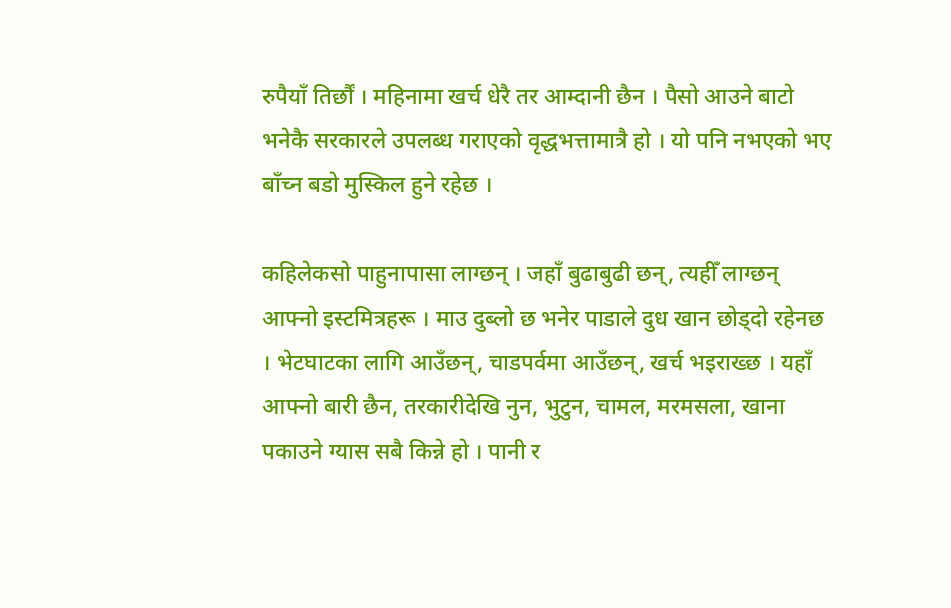रुपैयाँ तिर्छौं । महिनामा खर्च धेरै तर आम्दानी छैन । पैसो आउने बाटो भनेकै सरकारले उपलब्ध गराएको वृद्धभत्तामात्रै हो । यो पनि नभएको भए बाँच्न बडो मुस्किल हुने रहेछ ।

कहिलेकसो पाहुनापासा लाग्छन् । जहाँ बुढाबुढी छन्, त्यहीँ लाग्छन् आफ्नो इस्टमित्रहरू । माउ दुब्लो छ भनेर पाडाले दुध खान छोड्दो रहेनछ । भेटघाटका लागि आउँछन्, चाडपर्वमा आउँछन्, खर्च भइराख्छ । यहाँ आफ्नो बारी छैन, तरकारीदेखि नुन, भुटुन, चामल, मरमसला, खाना पकाउने ग्यास सबै किन्ने हो । पानी र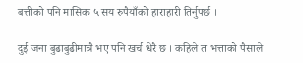बत्तीको पनि मासिक ५ सय रुपैयाँको हाराहारी तिर्नुपर्छ ।

दुई जना बुढाबुढीमात्रै भए पनि खर्च धेरै छ । कहिले त भत्ताको पैसाले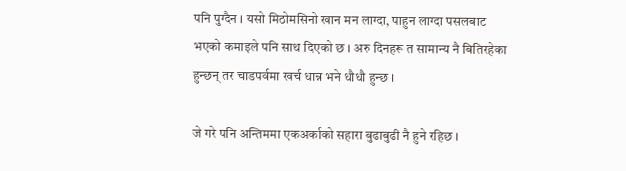पनि पुग्दैन । यसो मिठोमसिनो खान मन लाग्दा, पाहुन लाग्दा पसलबाट भएको कमाइले पनि साथ दिएको छ । अरु दिनहरू त सामान्य नै बितिरहेका हुन्छन् तर चाडपर्वमा खर्च धान्न भने धौधौ हुन्छ ।

जे गरे पनि अन्तिममा एकअर्काको सहारा बुढाबुढी नै हुने रहिछ ।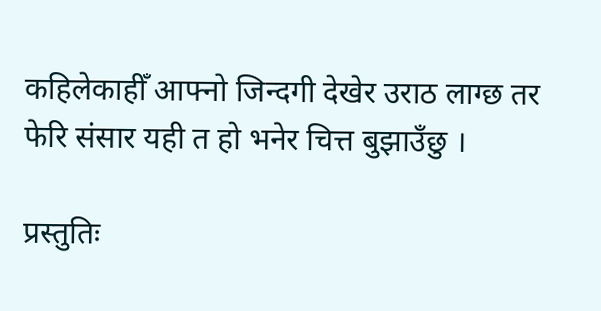कहिलेकाहीँ आफ्नो जिन्दगी देखेर उराठ लाग्छ तर फेरि संसार यही त हो भनेर चित्त बुझाउँछु ।

प्रस्तुतिः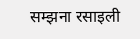सम्झना रसाइली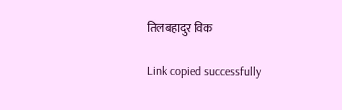तिलबहादुर विक

Link copied successfully